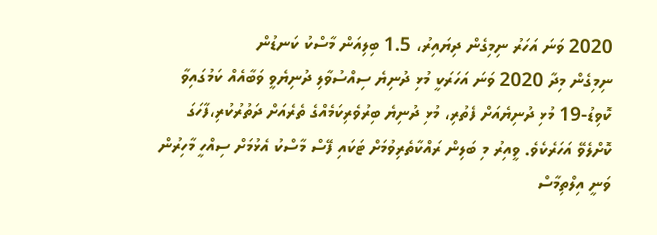2020 ވަނަ އަހަރު ނިމިގެން ދިޔައިރު، 1.5 ބިލިއަން މާސްކު ކަނޑުން
ނިމިގެން މިދާ 2020 ވަނަ އަހަރަކީ މުޅި ދުނިޔެ ސިއްސުވާލި ދުނިޔެވީ ވަބާއެއް ކަމުގައިވާ ކޮވިޑު-19 މުޅި ދުނިޔެއަށް ފެތުރި، މުޅި ދުނިޔެ ބިރުވެރިކަމެއްގެ ތެރެއަށް ދަތުރުކުރި،ފާހަގަ ކޮށްލެވޭ އަހަރެކެވެ. ވީއިރު މި ބަލިން ރައްކާތެރިވުމަށް ޓަކައި ފޭސް މާސްކު އެޅުމަށް ސިއްހީ މާހިރުން ވަނީ އިލްތިމާސް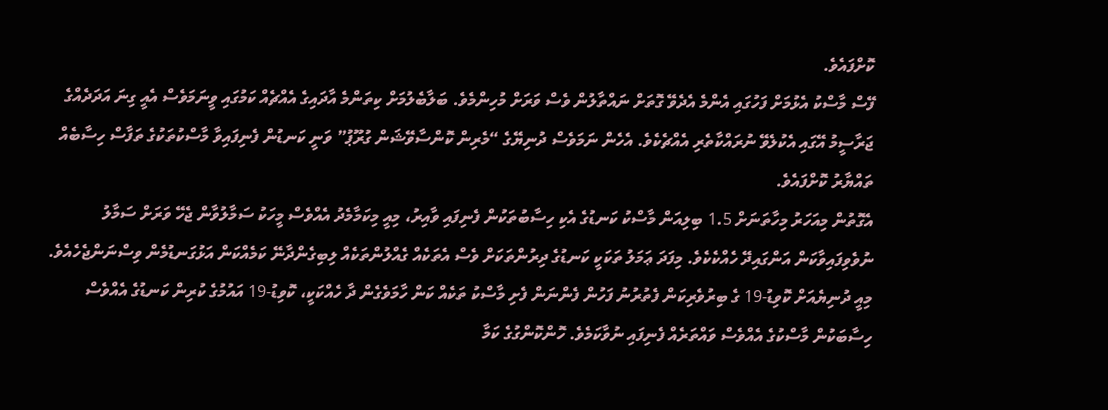ކޮށްފައެވެ.
ފޭސް މާސްކު އެޅުމަށް ފަހުގައި އެންމެ އެދެވޭ ގޮތަށް ނައްތާލުން ވެސް ވަރަށް މުހިންމެވެ. ބަލާބެލުމަށް ކިތަންމެ އާދައިގެ އެއްޗެއް ކަމުގައި ވީނަމަވެސް އެއީ ގިނަ އަދަދެއްގެ ޖަރާސީމު އޭގައި އެކުލެވޭ ނުރައްކާތެރި އެއްޗެކެވެ. އެހެން ނަމަވެސް ދުނިޔޭގެ “މެރިން ކޮންސާވޭޝަން ގުރޫޕު” ވަނީ ކަނޑުން ފެނިފައިވާ މާސްކުތަކުގެ ތަފާސް ހިސާބެއް ތައްޔާރު ކޮށްފައެވެ.
އެގޮތުން މިއަހަރު މިހާތަނަށް 1.5 ބިލިއަން މާސްކު ކަނޑުގެ އެކި ހިސާބުތަކުން ފެނިފައި ވާއިރު، މިއީ މިކަމާމެދު އެއްވެސް މީހަކު ސަމާލުވާން ޖެހޭ ވަރަށް ސަމާލު ނުވެވިފައިވާކަން އަންގައިދޭ ހެއްކެކެވެ. މިފަދަ ޢަމަލު ތަކަކީ ކަނޑުގެ ދިރުންތަކަށް ވެސް އެތަކެއް ގެއްލުންތަކެއް ލިބިގެންދާނޭ ކަމެއްކަން އަޅުގަނޑުމެން ވިސްނަންޖެހެއެވެ.
މިއީ ދުނިޔެއަށް ކޮވިޑު-19 ގެ ބިރުވެރިކަން ފެތުރުނު ފަހުން ފެންނަން ފެށި މާސްކު ތަކެއް ކަން ހާމަވެގެން ދާ ހެއްކަކީ، ކޮވިޑު-19 އައުމުގެ ކުރިން ކަނޑުގެ އެއްވެސް ހިސާބަކުން މާސްކުގެ އެއްވެސް ވައްތަރެއް ފެނިފައި ނުވާކަމެވެ. ހޮންކޮންގުގެ ކަމާ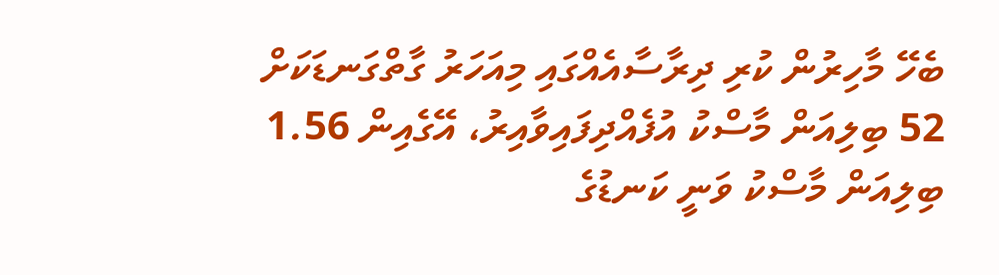ބެހޭ މާހިރުން ކުރި ދިރާސާއެއްގައި މިއަހަރު ގާތްގަނޑަކަށް 52 ބިލިއަން މާސްކު އުފެއްދިފައިވާއިރު، އޭގެއިން 1.56 ބިލިއަން މާސްކު ވަނީ ކަނޑުގެ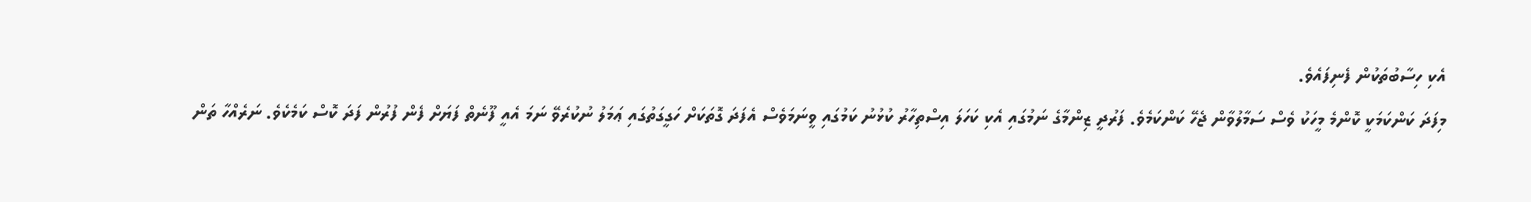އެކި ހިސާބުތަކުން ފެނިފައެވެ.
މިފަދަ ކަންކަމަކީ ކޮންމެ މީހަކު ވެސް ސަމާލުވާން ޖެހޭ ކަންކަމެވެ. ފަރުދީ ޒިންމާގެ ނަމުގައި އެކި ކަހަލަ އިސްތިހާރު ކުޅުނު ކަމުގައި ވީނަމަވެސް އެފަދަ ގޮތަކަށް ހަގީގަތުގައި ޢަމަލު ނުކުރެވޭ ނަމަ އެއީ ފޫނެތް ފަޔަށް ފެން ފުރުން ފަދަ ކޮސް ކަމެކެވެ. ނަރެއްހާ ތަން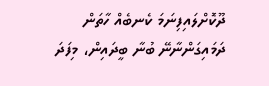ދޫކޮށްލައިފިނަމަ ކެނބެއް ހާތަން ދަމައިގަންނާނޭ ބުނާ ބީދައިން، މިފަދަ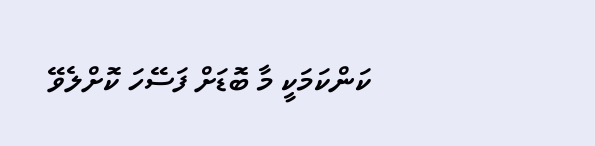ކަންކަމަކީ މާ ބޮޑަށް ފަސޭހަ ކޮށްލެވޭ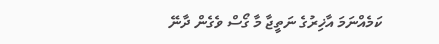ކަމެއްނަމަ އާޚިރުގެ ނަތީޖާ މާ ގޯސް ވެގެން ދާނޭ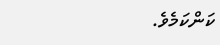ކަންކަމެވެ.